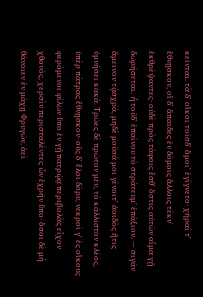κεῖνται. τὰ δʼ οἴκοι τοῖσδʼ ὅμοιʼ ἐγίγνετο· χῆραί τʼ ἔθνῃσκον, οἳ δʼ ἄπαιδες ἐν δόμοις ἄλλοις τέκνʼ ἐκθρέψαντες· οὐδὲ πρὸς τάφοις ἔσθʼ ὅστις αὐτῶν αἷμα γῇ δωρήσεται. ἦ τοῦδʼ ἐπαίνου τὸ στράτευμʼ ἐπάξιον. — σιγᾶν ἄμεινον τᾀσχρά, μηδὲ μοῦσά μοι γένοιτʼ ἀοιδὸς ἥτις ὑμνήσει κακά. Τρῶες δὲ πρῶτον μέν, τὸ κάλλιστον κλέος, ὑπὲρ πάτρας ἔθνῃσκον· οὓς δʼ ἕλοι δόρυ, νεκροί γʼ ἐς οἴκους φερόμενοι φίλων ὕπο ἐν γῇ πατρῴᾳ περιβολὰς εἶχον χθονός, χερσὶν περισταλέντες ὧν ἐχρῆν ὕπο· ὅσοι δὲ μὴ θάνοιεν ἐν μάχῃ Φρυγῶν, ἀεὶ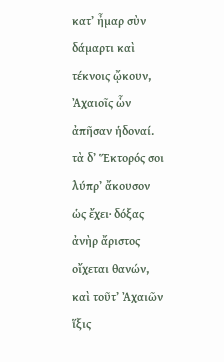κατʼ ἦμαρ σὺν δάμαρτι καὶ τέκνοις ᾤκουν, Ἀχαιοῖς ὧν ἀπῆσαν ἡδοναί. τὰ δʼ Ἕκτορός σοι λύπρʼ ἄκουσον ὡς ἔχει· δόξας ἀνὴρ ἄριστος οἴχεται θανών, καὶ τοῦτʼ Ἀχαιῶν ἵξις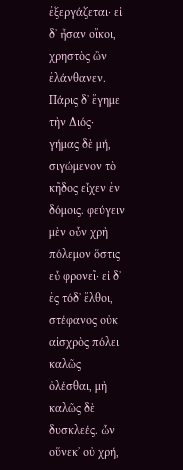ἐξεργάζεται· εἰ δʼ ἦσαν οἴκοι, χρηστὸς ὢν ἐλάνθανεν. Πάρις δʼ ἔγημε τὴν Διός· γήμας δὲ μή, σιγώμενον τὸ κῆδος εἶχεν ἐν δόμοις. φεύγειν μὲν οὖν χρὴ πόλεμον ὅστις εὖ φρονεῖ· εἰ δʼ ἐς τόδʼ ἔλθοι, στέφανος οὐκ αἰσχρὸς πόλει καλῶς ὀλέσθαι, μὴ καλῶς δὲ δυσκλεές. ὧν οὕνεκʼ οὐ χρή,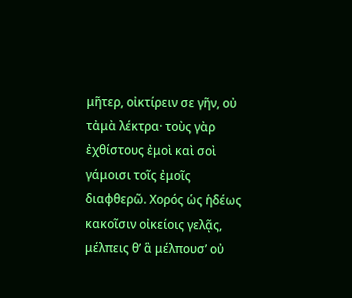μῆτερ, οἰκτίρειν σε γῆν, οὐ τἀμὰ λέκτρα· τοὺς γὰρ ἐχθίστους ἐμοὶ καὶ σοὶ γάμοισι τοῖς ἐμοῖς διαφθερῶ. Χορός ὡς ἡδέως κακοῖσιν οἰκείοις γελᾷς, μέλπεις θʼ ἃ μέλπουσʼ οὐ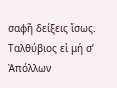σαφῆ δείξεις ἴσως. Ταλθύβιος εἰ μή σʼ Ἀπόλλων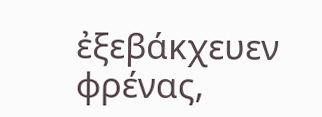ἐξεβάκχευεν φρένας,